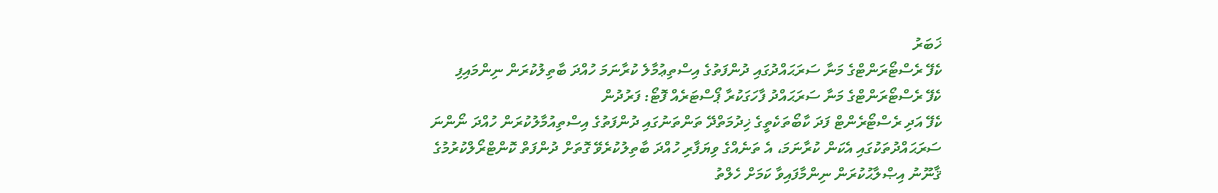ޚަބަރު
ކެފޭ ރެސްޓޯރަންޓްގެ މަނާ ސަރަޙައްދުގައި ދުންފަތުގެ އިސްތިޢުމާލެ ކުރާނަމަ ހުއްދަ ބާތިލުކުރަން ނިންމައިފި
ކެފޭ ރެސްޓޯރަންޓްގެ މަނާ ސަރަޙައްދު ފާހަގަކުރާ ޕޯސްޓަރެއް ފޮޓޯ: ފަރުދުން
ކެފޭ އަދި ރެސްޓޯރެންޓް ފަދަ ކާބޯތަކެތީގެ ޚިދުމަތްދޭ ތަންތަނުގައި ދުންފަތުގެ އިސްތިއުމާލުކުރަން ހުއްދަ ނޯންނަ ސަރަޙައްދުތަކުގައި އެކަން ކުރާނަމަ، އެ ތަނެއްގެ ވިޔަފާރި ހުއްދަ ބާތިލުކުރެވޭ ގޮތަށް ދުންފަތް ކޮންޓްރޯލްކުރުމުގެ ޤާނޫނު އިޞްލާޙުކުރަން ނިންމާފައިވާ ކަމަށް ހެލްތު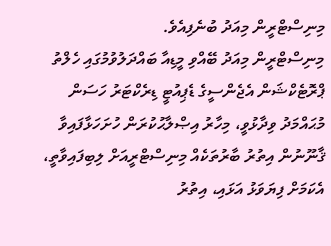މިނިސްޓްރީން މިއަދު ބުނެފިއެވެ.
މިނިސްޓްރީން މިއަދު ބޭއްވި މީޑިއާ ބައްދަލުވުމުގައި ހެލްތު ޕްރޮޓެކްޝަން އެޖެންސީގެ ޑެޕިއުޓީ ޑިރެކްޓަރު ހަސަން މުޙައްމަދު ވިދާޅުވީ، މިހާރު އިޞްލާޙުކުރަން ހުށަހަޅާފައިވާ ޤާނޫނުން އިތުރު ބާރުތަކެއް މިނިސްޓްރީއަށް ލިބިފައިވާތީ، އެކަމަށް ފިޔަވަޅު އަޅައި، އިތުރު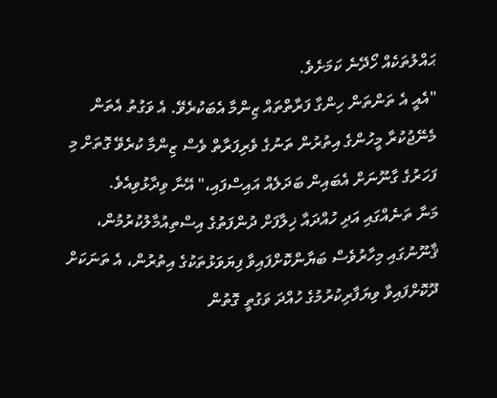ޙައްލުތަކެއް ހޯދޭނެ ކަމަށެވެ.
"އެއީ އެ ތަންތަން ހިންގާ ފަރާތްތައް ޒިންމާ އެބަކުރެވޭ. އެ ވަގުތު އެތަން މެނޭޖުކުރާ މީހުންގެ އިތުރުން ތަނުގެ ވެރިފަރާތް ވެސް ޒިންމާ ކުރެވޭ ގޮތަށް މި ފަހަރުގެ ގާނޫނަށް އެބައިން ބަދަލެއް އައިސްފައި،" އޭނާ ވިދާޅުވިއެވެ.
މަނާ ތަނެއްގައި އަދި ހުއްދައާ ޚިލާފަށް ދުންފަތުގެ އިސްތިއުމާލުކުރުމުން، ޤާނޫނުގައި މިހާރުވެސް ބަޔާންކޮށްފައިވާ ފިޔަވަޅުތަކުގެ އިތުރުން، އެ ތަނަކަށް ދޫކޮށްފައިވާ ވިޔަފާރިކުރުމުގެ ހުއްދަ ވަގުތީ ގޮތުން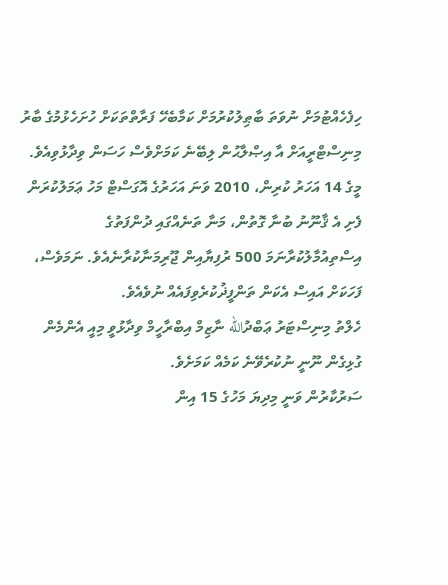ހިފެހެއްޓުމަށް ނުވަތަ ބާޠިލުކުރުމަށް ކަމާބެހޭ ފަރާތްތަކަށް ހުށަހެޅުމުގެ ބާރު މިނިސްޓްރީއަށް އާ އިޞްލާޙުން ލިބޭނެ ކަމަށްވެސް ހަސަން ވިދާޅުވިއެވެ.
މީގެ 14 އަހަރު ކުރިން، 2010 ވަނަ އަހަރުގެ އޮގަސްޓް މަހު ޢަމަލުކުރަން ފެށި އެ ޤާނޫނު ބުނާ ގޮތުން، މަނާ ތަނެއްގައި ދުންފަތުގެ އިސްތިއުމާލުކުރާނަމަ 500 ރުފިޔާއިން ޖޫރިމަނާކުރާނެއެވެ. ނަމަވެސް، ފަހަކަށް އައިސް އެކަން ތަންފީޛުކުރެވިފައެއް ނުވެއެވެ.
ހެލްތު މިނިސްޓަރު ޢަބްދުالله ނާޒިމް އިބްރާހީމް ވިދާޅުވީ މިއީ އެންމެން ގުޅިގެން ނޫނީ ނުކުރެވޭނެ ކަމެއް ކަމަށެވެ.
ސަރުކާރުން ވަނީ މިދިޔަ މަހުގެ 15 އިން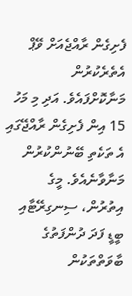ފެށިގެން ރާއްޖެއަށް ވޭޕް އެތެރެކުރުން މަނާކޮށްފައެވެ. އަދި މި މަހު 15 އިން ފެށިގެން ރާއްޖޭގައި އެ ތަކެތި ބޭނުންކުރުން މަނާވާނެއެވެ. މީގެ އިތުރުން، ސިނގިރޭޓާއި ބީޑީ ފަދަ ދުންފަތުގެ ބާވަތްތަކުން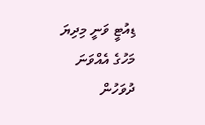ޑިއުޓީ ވަނީ މިދިޔަ މަހުގެ އެއްވަނަ ދުވަހުން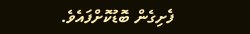ފެށިގެން ބޮޑުކޮށްފައެވެ.